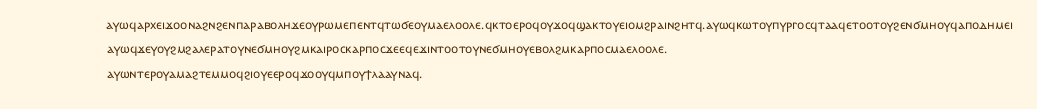ⲁⲩⲱϥⲁⲣⲭⲉⲓϫⲟⲟⲛⲁϩⲛϩⲉⲛⲡⲁⲣⲁⲃⲟⲗⲏϫⲉⲟⲩⲣⲱⲙⲉⲡⲉⲛⲧϥⲧⲱϭⲉⲟⲩⲙⲁⲉⲗⲟⲟⲗⲉ.ϥⲕⲧⲟⲉⲣⲟϥⲟⲩϫⲟϥϣⲁⲕⲧⲟⲩⲉⲓⲟⲙϩⲣⲁⲓⲛϩⲏⲧϥ.ⲁⲩⲱϥⲕⲱⲧⲟⲩⲡⲩⲣⲅⲟⲥϥⲧⲁⲁϥⲉⲧⲟⲟⲧⲟⲩϩⲉⲛϭⲙⲏⲟⲩϥⲁⲡⲟⲇⲏⲙⲉⲓ
ⲁⲩⲱϥϫⲉⲩⲟⲩϩⲙϩⲁⲗⲉⲣⲁⲧⲟⲩⲛⲉϭⲙⲏⲟⲩϩⲙⲕⲁⲓⲣⲟⲥⲕⲁⲣⲡⲟⲥϫⲉⲉϥⲉϫⲓⲛⲧⲟⲟⲧⲟⲩⲛⲉϭⲙⲏⲟⲩⲉⲃⲟⲗϩⲙⲕⲁⲣⲡⲟⲥⲙⲁⲉⲗⲟⲟⲗⲉ.
ⲁⲩⲱⲛⲧⲉⲣⲟⲩⲁⲙⲁϩⲧⲉⲙⲙⲟϥϩⲓⲟⲩⲉⲉⲣⲟϥϫⲟⲟⲩϥⲙⲡⲟⲩϯⲗⲁⲁⲩⲛⲁϥ.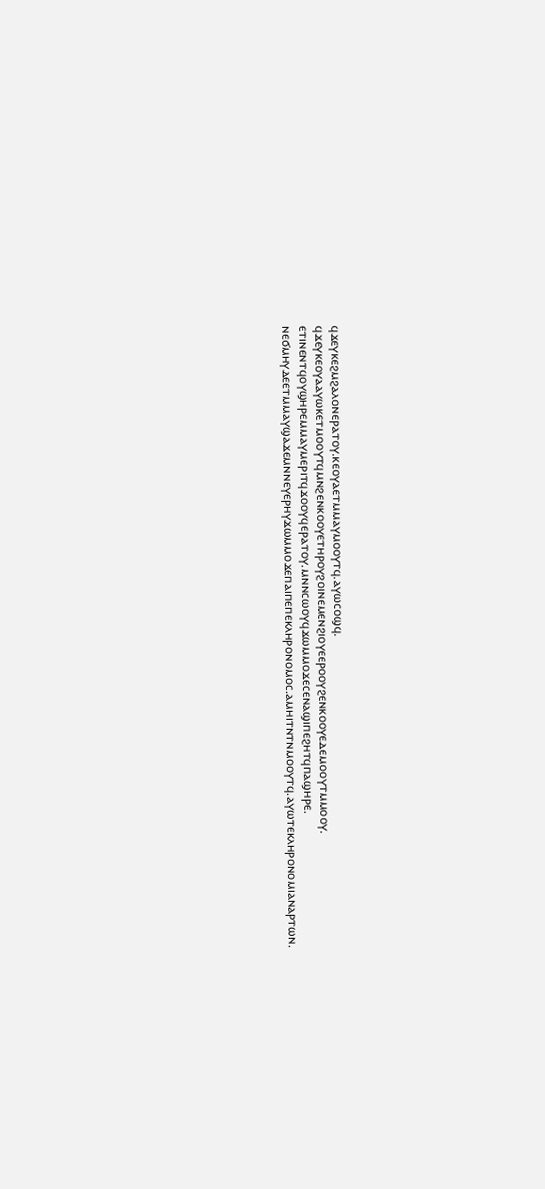ϥϫⲉⲩⲕⲉϩⲙϩⲁⲗⲟⲛⲉⲣⲁⲧⲟⲩ.ⲕⲉⲟⲩⲁⲉⲧⲙⲙⲁⲩⲙⲟⲟⲩⲧϥ.ⲁⲩⲱⲥⲟϣϥ.
ϥϫⲉⲩⲕⲉⲟⲩⲁⲁⲩⲱⲕⲉⲧⲙⲟⲟⲩⲧϥⲙⲛϩⲉⲛⲕⲟⲟⲩⲉⲧⲏⲣⲟⲩϩⲟⲓⲛⲉⲙⲉⲛϩⲓⲟⲩⲉⲉⲣⲟⲟⲩϩⲉⲛⲕⲟⲟⲩⲉⲇⲉⲙⲟⲟⲩⲧⲙⲙⲟⲟⲩ.
ⲉⲧⲓⲛⲉⲛⲧϥⲟⲩϣⲏⲣⲉⲙⲙⲁⲩⲙⲉⲣⲓⲧϥϫⲟⲟⲩϥⲉⲣⲁⲧⲟⲩ.ⲙⲛⲛⲥⲱⲟⲩϥϫⲱⲙⲙⲟϫⲉⲥⲉⲛⲁϣⲓⲡⲉϩⲏⲧϥⲡⲁϣⲏⲣⲉ.
ⲛⲉϭⲙⲏⲩⲇⲉⲉⲧⲙⲙⲁⲩϣⲁϫⲉⲙⲛⲛⲉⲩⲉⲣⲏⲩϫⲱⲙⲙⲟϫⲉⲡⲁⲓⲡⲉⲡⲉⲕⲗⲏⲣⲟⲛⲟⲙⲟⲥ.ⲁⲙⲏⲓⲧⲛⲧⲛⲙⲟⲟⲩⲧϥ.ⲁⲩⲱⲧⲉⲕⲗⲏⲣⲟⲛⲟⲙⲓⲁⲛⲁⲣⲧⲱⲛ.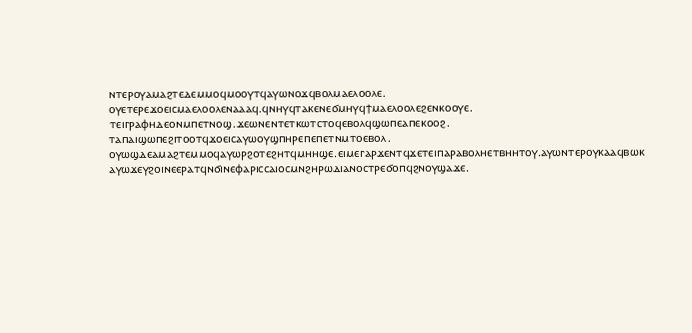ⲛⲧⲉⲣⲟⲩⲁⲙⲁϩⲧⲉⲇⲉⲙⲙⲟϥⲙⲟⲟⲩⲧϥⲁⲩⲱⲛⲟϫϥⲃⲟⲗⲙⲁⲉⲗⲟⲟⲗⲉ.
ⲟⲩⲉⲧⲉⲣⲉϫⲟⲉⲓⲥⲙⲁⲉⲗⲟⲟⲗⲉⲛⲁⲁⲁϥ.ϥⲛⲏⲩϥⲧⲁⲕⲉⲛⲉϭⲙⲏⲩϥϯⲙⲁⲉⲗⲟⲟⲗⲉϩⲉⲛⲕⲟⲟⲩⲉ.
ⲧⲉⲓⲅⲣⲁⲫⲏⲇⲉⲟⲛⲙⲡⲉⲧⲛⲟϣ.ϫⲉⲱⲛⲉⲛⲧⲉⲧⲕⲱⲧⲥⲧⲟϥⲉⲃⲟⲗϥϣⲱⲡⲉⲁⲡⲉⲕⲟⲟϩ.
ⲧⲁⲡⲁⲓϣⲱⲡⲉϩⲓⲧⲟⲟⲧϥϫⲟⲉⲓⲥⲁⲩⲱⲟⲩϣⲡⲏⲣⲉⲡⲉⲡⲉⲧⲛⲙⲧⲟⲉⲃⲟⲗ.
ⲟⲩⲱϣⲇⲉⲁⲙⲁϩⲧⲉⲙⲙⲟϥⲁⲩⲱⲣϩⲟⲧⲉϩⲏⲧϥⲙⲏⲏϣⲉ.ⲉⲓⲙⲉⲅⲁⲣϫⲉⲛⲧϥϫⲉⲧⲉⲓⲡⲁⲣⲁⲃⲟⲗⲏⲉⲧⲃⲏⲏⲧⲟⲩ.ⲁⲩⲱⲛⲧⲉⲣⲟⲩⲕⲁⲁϥⲃⲱⲕ
ⲁⲩⲱϫⲉⲩϩⲟⲓⲛⲉⲉⲣⲁⲧϥⲛϭⲓⲛⲉⲫⲁⲣⲓⲥⲥⲁⲓⲟⲥⲙⲛϩⲏⲣⲱⲇⲓⲁⲛⲟⲥⲧⲣⲉϭⲟⲡϥϩⲛⲟⲩϣⲁϫⲉ.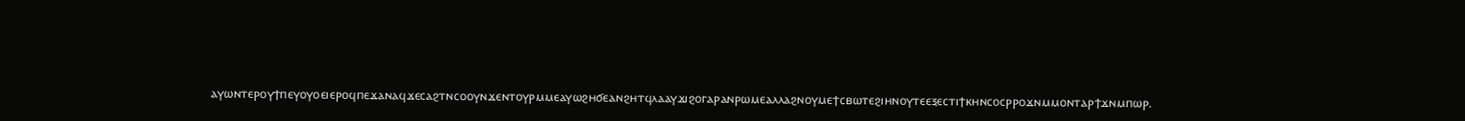ⲁⲩⲱⲛⲧⲉⲣⲟⲩϯⲡⲉⲩⲟⲩⲟⲉⲓⲉⲣⲟϥⲡⲉϫⲁⲛⲁϥϫⲉⲥⲁϩⲧⲛⲥⲟⲟⲩⲛϫⲉⲛⲧⲟⲩⲣⲙⲙⲉⲁⲩⲱϩⲏϭⲉⲁⲛϩⲏⲧϥⲗⲁⲁⲩϫⲓϩⲟⲅⲁⲣⲁⲛⲣⲱⲙⲉⲁⲗⲗⲁϩⲛⲟⲩⲙⲉϯⲥⲃⲱⲧⲉϩⲓⲏⲛⲟⲩⲧⲉⲉⲝⲉⲥⲧⲓϯⲕⲏⲛⲥⲟⲥⲣⲣⲟϫⲛⲙⲙⲟⲛⲧⲁⲣϯϫⲛⲙⲡⲱⲣ.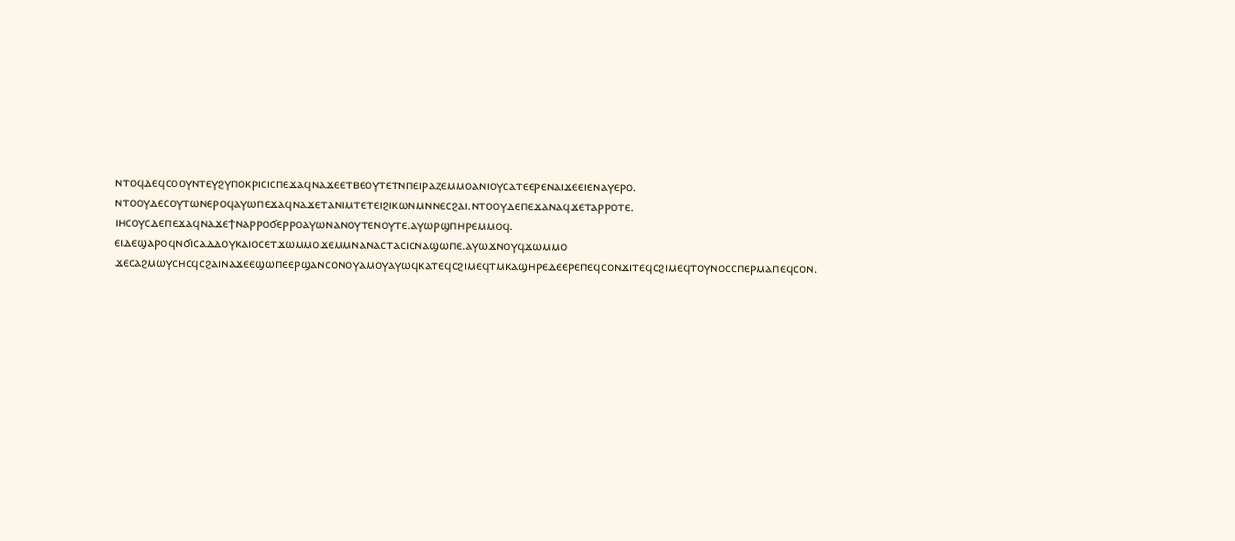ⲛⲧⲟϥⲇⲉϥⲥⲟⲟⲩⲛⲧⲉⲩϩⲩⲡⲟⲕⲣⲓⲥⲓⲥⲡⲉϫⲁϥⲛⲁϫⲉⲉⲧⲃⲉⲟⲩⲧⲉⲧⲛⲡⲉⲓⲣⲁⲍⲉⲙⲙⲟⲁⲛⲓⲟⲩⲥⲁⲧⲉⲉⲣⲉⲛⲁⲓϫⲉⲉⲓⲉⲛⲁⲩⲉⲣⲟ.
ⲛⲧⲟⲟⲩⲇⲉⲥⲟⲩⲧⲱⲛⲉⲣⲟϥⲁⲩⲱⲡⲉϫⲁϥⲛⲁϫⲉⲧⲁⲛⲓⲙⲧⲉⲧⲉⲓϩⲓⲕⲱⲛⲙⲛⲛⲉⲥϩⲁⲓ.ⲛⲧⲟⲟⲩⲇⲉⲡⲉϫⲁⲛⲁϥϫⲉⲧⲁⲣⲣⲟⲧⲉ.
ⲓⲏⲥⲟⲩⲥⲇⲉⲡⲉϫⲁϥⲛⲁϫⲉϯⲛⲁⲣⲣⲟϭⲉⲣⲣⲟⲁⲩⲱⲛⲁⲛⲟⲩⲧⲉⲛⲟⲩⲧⲉ.ⲁⲩⲱⲣϣⲡⲏⲣⲉⲙⲙⲟϥ.
ⲉⲓⲇⲉϣⲁⲣⲟϥⲛϭⲓⲥⲁⲇⲇⲟⲩⲕⲁⲓⲟⲥⲉⲧϫⲱⲙⲙⲟϫⲉⲙⲙⲛⲁⲛⲁⲥⲧⲁⲥⲓⲥⲛⲁϣⲱⲡⲉ.ⲁⲩⲱϫⲛⲟⲩϥϫⲱⲙⲙⲟ
ϫⲉⲥⲁϩⲙⲱⲩⲥⲏⲥϥⲥϩⲁⲓⲛⲁϫⲉⲉϣⲱⲡⲉⲉⲣϣⲁⲛⲥⲟⲛⲟⲩⲁⲙⲟⲩⲁⲩⲱϥⲕⲁⲧⲉϥⲥϩⲓⲙⲉϥⲧⲙⲕⲁϣⲏⲣⲉⲇⲉⲉⲣⲉⲡⲉϥⲥⲟⲛϫⲓⲧⲉϥⲥϩⲓⲙⲉϥⲧⲟⲩⲛⲟⲥⲥⲡⲉⲣⲙⲁⲡⲉϥⲥⲟⲛ.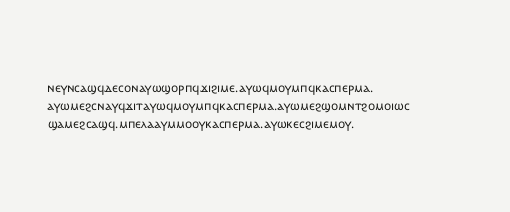ⲛⲉⲩⲛⲥⲁϣϥⲇⲉⲥⲟⲛⲁⲩⲱϣⲟⲣⲡϥϫⲓϩⲓⲙⲉ.ⲁⲩⲱϥⲙⲟⲩⲙⲡϥⲕⲁⲥⲡⲉⲣⲙⲁ.
ⲁⲩⲱⲙⲉϩⲥⲛⲁⲩϥϫⲓⲧⲁⲩⲱϥⲙⲟⲩⲙⲡϥⲕⲁⲥⲡⲉⲣⲙⲁ.ⲁⲩⲱⲙⲉϩϣⲟⲙⲛⲧϩⲟⲙⲟⲓⲱⲥ
ϣⲁⲙⲉϩⲥⲁϣϥ.ⲙⲡⲉⲗⲁⲁⲩⲙⲙⲟⲟⲩⲕⲁⲥⲡⲉⲣⲙⲁ.ⲁⲩⲱⲕⲉⲥϩⲓⲙⲉⲙⲟⲩ.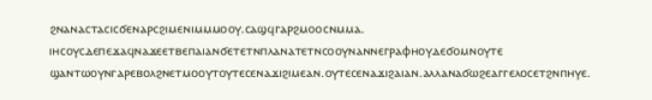ϩⲛⲁⲛⲁⲥⲧⲁⲥⲓⲥϭⲉⲛⲁⲣⲥϩⲓⲙⲉⲛⲓⲙⲙⲙⲟⲟⲩ.ⲥⲁϣϥⲅⲁⲣϩⲙⲟⲟⲥⲛⲙⲙⲁ.
ⲓⲏⲥⲟⲩⲥⲇⲉⲡⲉϫⲁϥⲛⲁϫⲉⲉⲧⲃⲉⲡⲁⲓⲁⲛϭⲉⲧⲉⲧⲛⲡⲗⲁⲛⲁⲧⲉⲧⲛⲥⲟⲟⲩⲛⲁⲛⲛⲉⲅⲣⲁⲫⲏⲟⲩⲇⲉϭⲟⲙⲛⲟⲩⲧⲉ
ϣⲁⲛⲧⲱⲟⲩⲛⲅⲁⲣⲉⲃⲟⲗϩⲛⲉⲧⲙⲟⲟⲩⲧⲟⲩⲧⲉⲥⲉⲛⲁϫⲓϩⲓⲙⲉⲁⲛ.ⲟⲩⲧⲉⲥⲉⲛⲁϫⲓϩⲁⲓⲁⲛ.ⲁⲗⲗⲁⲛⲁϭⲱϩⲉⲁⲅⲅⲉⲗⲟⲥⲉⲧϩⲛⲡⲏⲩⲉ.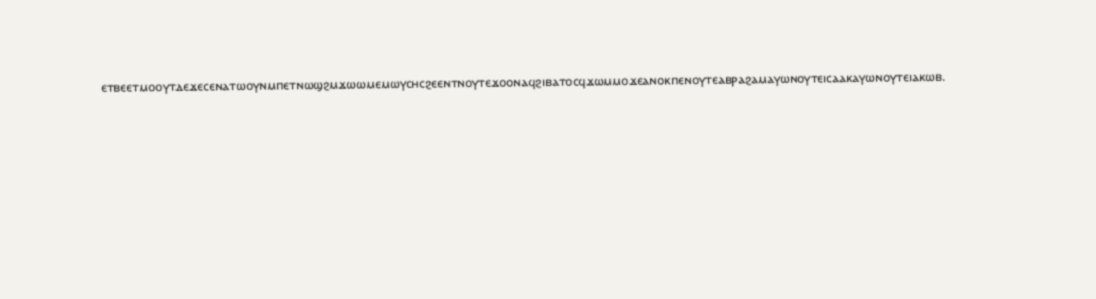ⲉⲧⲃⲉⲉⲧⲙⲟⲟⲩⲧⲇⲉϫⲉⲥⲉⲛⲁⲧⲱⲟⲩⲛⲙⲡⲉⲧⲛⲱϣϩⲙϫⲱⲱⲙⲉⲙⲱⲩⲥⲏⲥϩⲉⲉⲛⲧⲛⲟⲩⲧⲉϫⲟⲟⲛⲁϥϩⲓⲃⲁⲧⲟⲥϥϫⲱⲙⲙⲟϫⲉⲁⲛⲟⲕⲡⲉⲛⲟⲩⲧⲉⲁⲃⲣⲁϩⲁⲙⲁⲩⲱⲛⲟⲩⲧⲉⲓⲥⲁⲁⲕⲁⲩⲱⲛⲟⲩⲧⲉⲓⲁⲕⲱⲃ.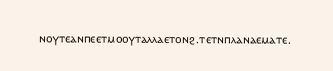ⲛⲟⲩⲧⲉⲁⲛⲡⲉⲉⲧⲙⲟⲟⲩⲧⲁⲗⲗⲁⲉⲧⲟⲛϩ.ⲧⲉⲧⲛⲡⲗⲁⲛⲁⲉⲙⲁⲧⲉ.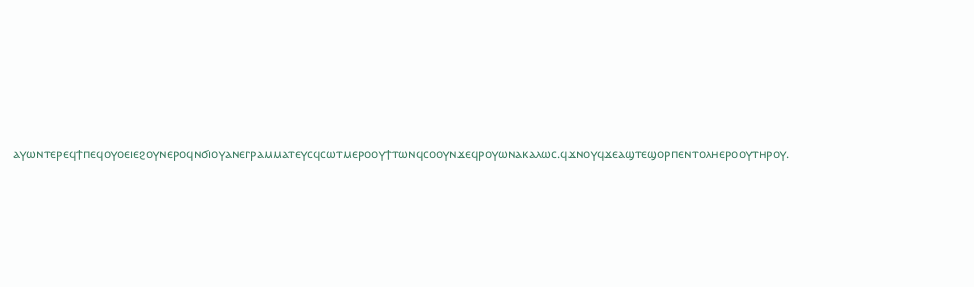ⲁⲩⲱⲛⲧⲉⲣⲉϥϯⲡⲉϥⲟⲩⲟⲉⲓⲉϩⲟⲩⲛⲉⲣⲟϥⲛϭⲓⲟⲩⲁⲛⲉⲅⲣⲁⲙⲙⲁⲧⲉⲩⲥϥⲥⲱⲧⲙⲉⲣⲟⲟⲩϯⲧⲱⲛϥⲥⲟⲟⲩⲛϫⲉϥⲣⲟⲩⲱⲛⲁⲕⲁⲗⲱⲥ.ϥϫⲛⲟⲩϥϫⲉⲁϣⲧⲉϣⲟⲣⲡⲉⲛⲧⲟⲗⲏⲉⲣⲟⲟⲩⲧⲏⲣⲟⲩ.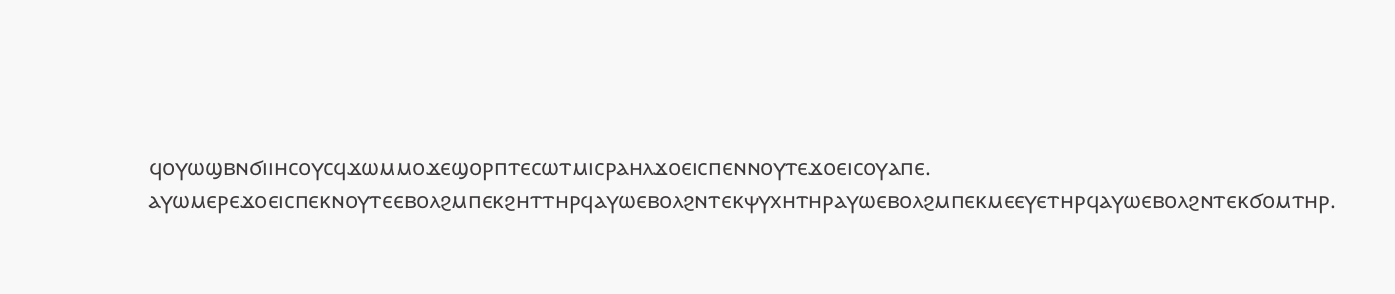ϥⲟⲩⲱϣⲃⲛϭⲓⲓⲏⲥⲟⲩⲥϥϫⲱⲙⲙⲟϫⲉϣⲟⲣⲡⲧⲉⲥⲱⲧⲙⲓⲥⲣⲁⲏⲗϫⲟⲉⲓⲥⲡⲉⲛⲛⲟⲩⲧⲉϫⲟⲉⲓⲥⲟⲩⲁⲡⲉ.
ⲁⲩⲱⲙⲉⲣⲉϫⲟⲉⲓⲥⲡⲉⲕⲛⲟⲩⲧⲉⲉⲃⲟⲗϩⲙⲡⲉⲕϩⲏⲧⲧⲏⲣϥⲁⲩⲱⲉⲃⲟⲗϩⲛⲧⲉⲕⲯⲩⲭⲏⲧⲏⲣⲁⲩⲱⲉⲃⲟⲗϩⲙⲡⲉⲕⲙⲉⲉⲩⲉⲧⲏⲣϥⲁⲩⲱⲉⲃⲟⲗϩⲛⲧⲉⲕϭⲟⲙⲧⲏⲣ.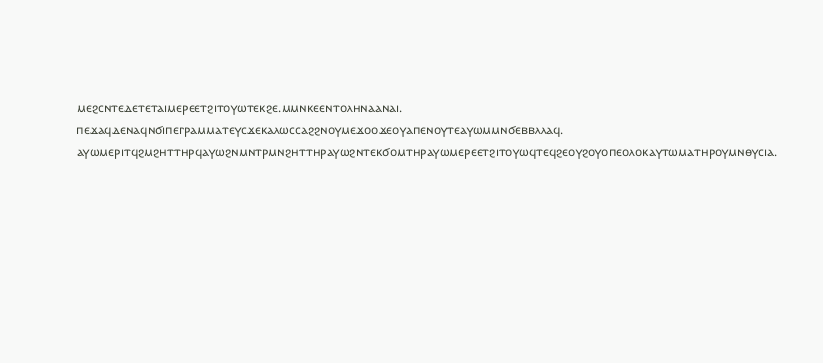ⲙⲉϩⲥⲛⲧⲉⲇⲉⲧⲉⲧⲁⲓⲙⲉⲣⲉⲉⲧϩⲓⲧⲟⲩⲱⲧⲉⲕϩⲉ.ⲙⲙⲛⲕⲉⲉⲛⲧⲟⲗⲏⲛⲁⲁⲛⲁⲓ.
ⲡⲉϫⲁϥⲇⲉⲛⲁϥⲛϭⲓⲡⲉⲅⲣⲁⲙⲙⲁⲧⲉⲩⲥϫⲉⲕⲁⲗⲱⲥⲥⲁϩϩⲛⲟⲩⲙⲉϫⲟⲟϫⲉⲟⲩⲁⲡⲉⲛⲟⲩⲧⲉⲁⲩⲱⲙⲙⲛϭⲉⲃⲃⲗⲗⲁϥ.
ⲁⲩⲱⲙⲉⲣⲓⲧϥϩⲙϩⲏⲧⲧⲏⲣϥⲁⲩⲱϩⲛⲙⲛⲧⲣⲙⲛϩⲏⲧⲧⲏⲣⲁⲩⲱϩⲛⲧⲉⲕϭⲟⲙⲧⲏⲣⲁⲩⲱⲙⲉⲣⲉⲉⲧϩⲓⲧⲟⲩⲱϥⲧⲉϥϩⲉⲟⲩϩⲟⲩⲟⲡⲉⲟⲗⲟⲕⲁⲩⲧⲱⲙⲁⲧⲏⲣⲟⲩⲙⲛⲑⲩⲥⲓⲁ.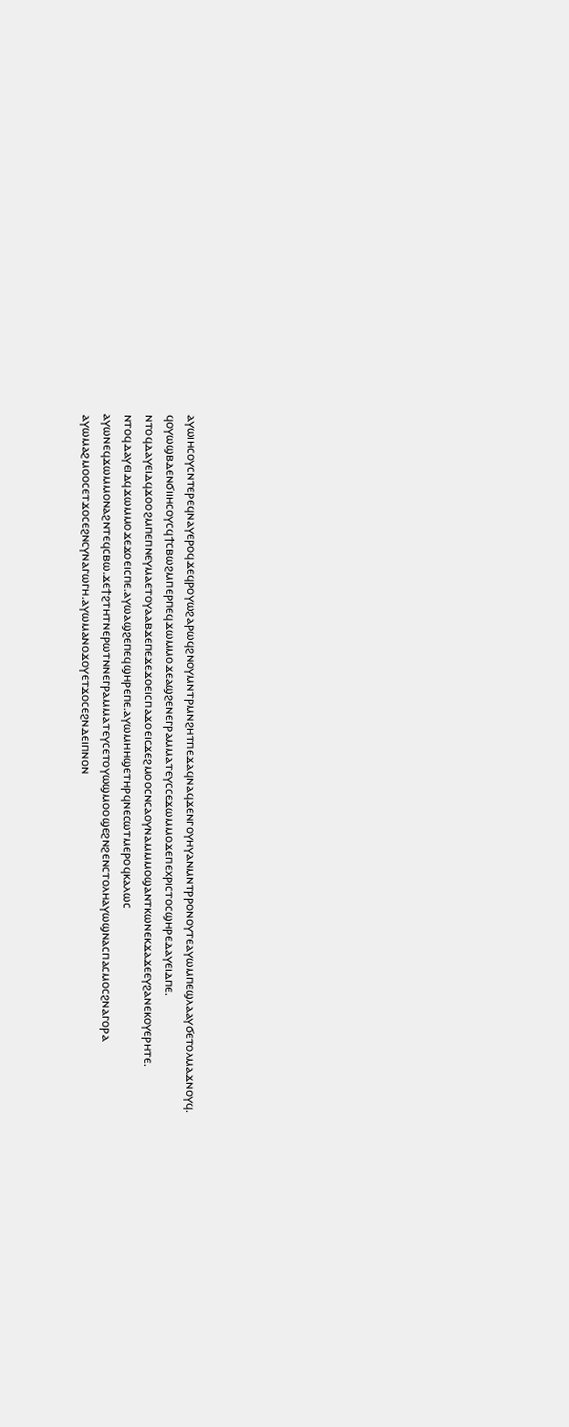ⲁⲩⲱⲓⲏⲥⲟⲩⲥⲛⲧⲉⲣⲉϥⲛⲁⲩⲉⲣⲟϥϫⲉϥⲣⲟⲩⲱϩⲁⲣⲱϥϩⲛⲟⲩⲙⲛⲧⲣⲙⲛϩⲏⲧⲡⲉϫⲁϥⲛⲁϥϫⲉⲛⲅⲟⲩⲏⲩⲁⲛⲙⲛⲧⲣⲣⲟⲛⲟⲩⲧⲉⲁⲩⲱⲙⲡⲉϣⲗⲁⲁⲩϭⲉⲧⲟⲗⲙⲁϫⲛⲟⲩϥ.
ϥⲟⲩⲱϣⲃⲇⲉⲛϭⲓⲓⲏⲥⲟⲩⲥϥϯⲥⲃⲱϩⲙⲡⲉⲣⲡⲉϥϫⲱⲙⲙⲟϫⲉⲁϣϩⲉⲛⲉⲅⲣⲁⲙⲙⲁⲧⲉⲩⲥⲥⲉϫⲱⲙⲙⲟϫⲉⲡⲉⲭⲣⲓⲥⲧⲟⲥϣⲏⲣⲉⲇⲁⲩⲉⲓⲇⲡⲉ.
ⲛⲧⲟϥⲇⲁⲩⲉⲓⲇϥϫⲟⲟϩⲙⲡⲉⲡⲛⲉⲩⲙⲁⲉⲧⲟⲩⲁⲁⲃϫⲉⲡⲉϫⲉϫⲟⲉⲓⲥⲡⲁϫⲟⲉⲓⲥϫⲉϩⲙⲟⲟⲥⲛⲥⲁⲟⲩⲛⲁⲙⲙⲙⲟϣⲁⲛⲧⲕⲱⲛⲉⲕϫⲁϫⲉⲉⲩϩⲁⲛⲉⲕⲟⲩⲉⲣⲏⲧⲉ.
ⲛⲧⲟϥⲇⲁⲩⲉⲓⲇϥϫⲱⲙⲙⲟϫⲉϫⲟⲉⲓⲥⲡⲉ.ⲁⲩⲱⲁϣϩⲉⲡⲉϥϣⲏⲣⲉⲡⲉ.ⲁⲩⲱⲙⲏⲏϣⲉⲧⲏⲣϥⲛⲉⲥⲱⲧⲙⲉⲣⲟϥⲕⲁⲗⲱⲥ
ⲁⲩⲱⲛⲉϥϫⲱⲙⲙⲟⲛⲁϩⲛⲧⲉϥⲥⲃⲱ.ϫⲉϯϩⲧⲏⲧⲛⲉⲣⲱⲧⲛⲛⲉⲅⲣⲁⲙⲙⲁⲧⲉⲩⲥⲉⲧⲟⲩⲱϣⲙⲟⲟϣⲉϩⲛϩⲉⲛⲥⲧⲟⲗⲏⲁⲩⲱϣⲛⲁⲥⲡⲁⲥⲙⲟⲥϩⲛⲁⲅⲟⲣⲁ
ⲁⲩⲱⲙⲁϩⲙⲟⲟⲥⲉⲧϫⲟⲥⲉϩⲛⲥⲩⲛⲁⲅⲱⲅⲏ.ⲁⲩⲱⲙⲁⲛⲟϫⲟⲩⲉⲧϫⲟⲥⲉϩⲛⲇⲉⲓⲡⲛⲟⲛ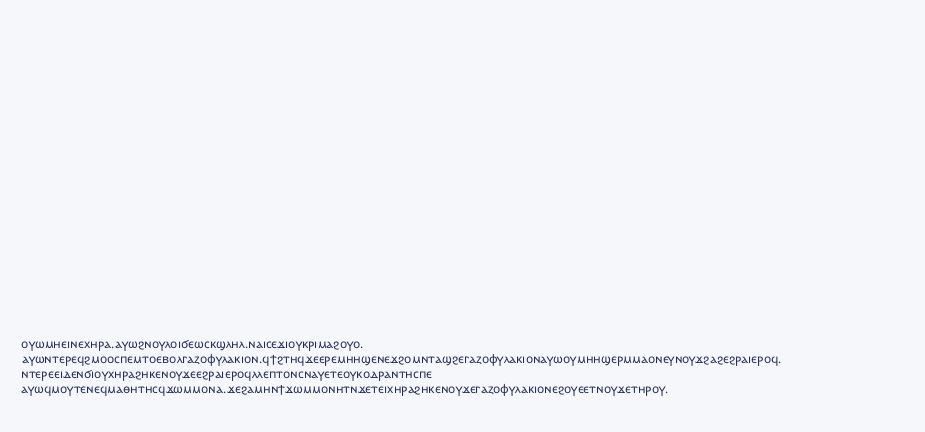ⲟⲩⲱⲙⲏⲉⲓⲛⲉⲭⲏⲣⲁ.ⲁⲩⲱϩⲛⲟⲩⲗⲟⲓϭⲉⲱⲥⲕϣⲗⲏⲗ.ⲛⲁⲓⲥⲉϫⲓⲟⲩⲕⲣⲓⲙⲁϩⲟⲩⲟ.
ⲁⲩⲱⲛⲧⲉⲣⲉϥϩⲙⲟⲟⲥⲡⲉⲙⲧⲟⲉⲃⲟⲗⲅⲁⲍⲟⲫⲩⲗⲁⲕⲓⲟⲛ.ϥϯϩⲧⲏϥϫⲉⲉⲣⲉⲙⲏⲏϣⲉⲛⲉϫϩⲟⲙⲛⲧⲁϣϩⲉⲅⲁⲍⲟⲫⲩⲗⲁⲕⲓⲟⲛⲁⲩⲱⲟⲩⲙⲏⲏϣⲉⲣⲙⲙⲁⲟⲛⲉⲩⲛⲟⲩϫϩⲁϩⲉϩⲣⲁⲓⲉⲣⲟϥ.
ⲛⲧⲉⲣⲉⲉⲓⲇⲉⲛϭⲓⲟⲩⲭⲏⲣⲁϩⲏⲕⲉⲛⲟⲩϫⲉⲉϩⲣⲁⲓⲉⲣⲟϥⲗⲗⲉⲡⲧⲟⲛⲥⲛⲁⲩⲉⲧⲉⲟⲩⲕⲟⲇⲣⲁⲛⲧⲏⲥⲡⲉ
ⲁⲩⲱϥⲙⲟⲩⲧⲉⲛⲉϥⲙⲁⲑⲏⲧⲏⲥϥϫⲱⲙⲙⲟⲛⲁ.ϫⲉϩⲁⲙⲏⲛϯϫⲱⲙⲙⲟⲛⲏⲧⲛϫⲉⲧⲉⲓⲭⲏⲣⲁϩⲏⲕⲉⲛⲟⲩϫⲉⲅⲁⲍⲟⲫⲩⲗⲁⲕⲓⲟⲛⲉϩⲟⲩⲉⲉⲧⲛⲟⲩϫⲉⲧⲏⲣⲟⲩ.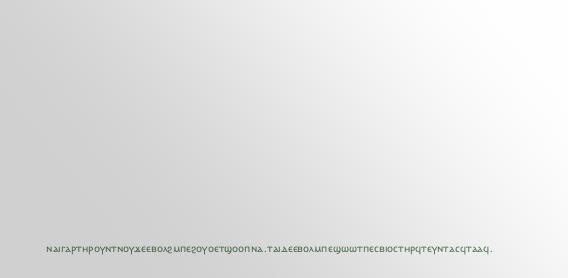ⲛⲁⲓⲅⲁⲣⲧⲏⲣⲟⲩⲛⲧⲛⲟⲩϫⲉⲉⲃⲟⲗϩⲙⲡⲉϩⲟⲩⲟⲉⲧϣⲟⲟⲡⲛⲁ.ⲧⲁⲓⲇⲉⲉⲃⲟⲗⲙⲡⲉϣⲱⲱⲧⲡⲉⲥⲃⲓⲟⲥⲧⲏⲣϥⲧⲉⲩⲛⲧⲁⲥϥⲧⲁⲁϥ.